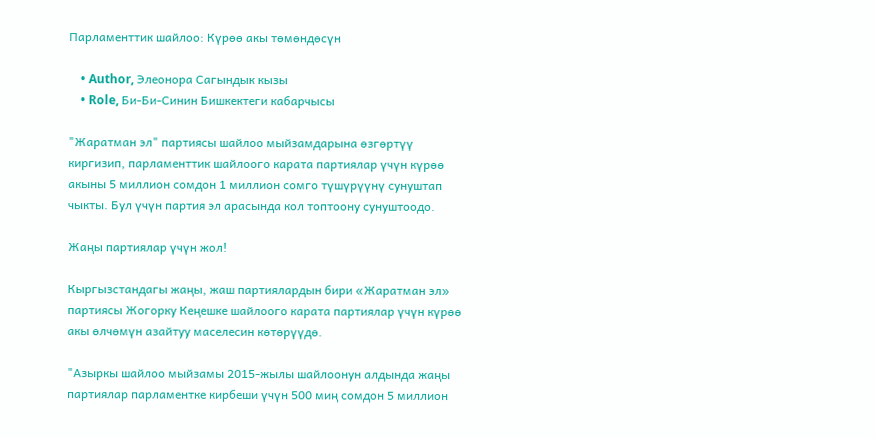Парламенттик шайлоо: Күрөө акы төмөндөсүн

    • Author, Элеонора Сагындык кызы
    • Role, Би-Би-Синин Бишкектеги кабарчысы

"Жаратман эл" партиясы шайлоо мыйзамдарына өзгөртүү киргизип, парламенттик шайлоого карата партиялар үчүн күрөө акыны 5 миллион сомдон 1 миллион сомго түшүрүүнү сунуштап чыкты. Бул үчүн партия эл арасында кол топтоону сунуштоодо.

Жаңы партиялар үчүн жол!

Кыргызстандагы жаңы, жаш партиялардын бири «Жаратман эл» партиясы Жогорку Кеңешке шайлоого карата партиялар үчүн күрөө акы өлчөмүн азайтуу маселесин көтөрүүдө.

"Азыркы шайлоо мыйзамы 2015-жылы шайлоонун алдында жаңы партиялар парламентке кирбеши үчүн 500 миң сомдон 5 миллион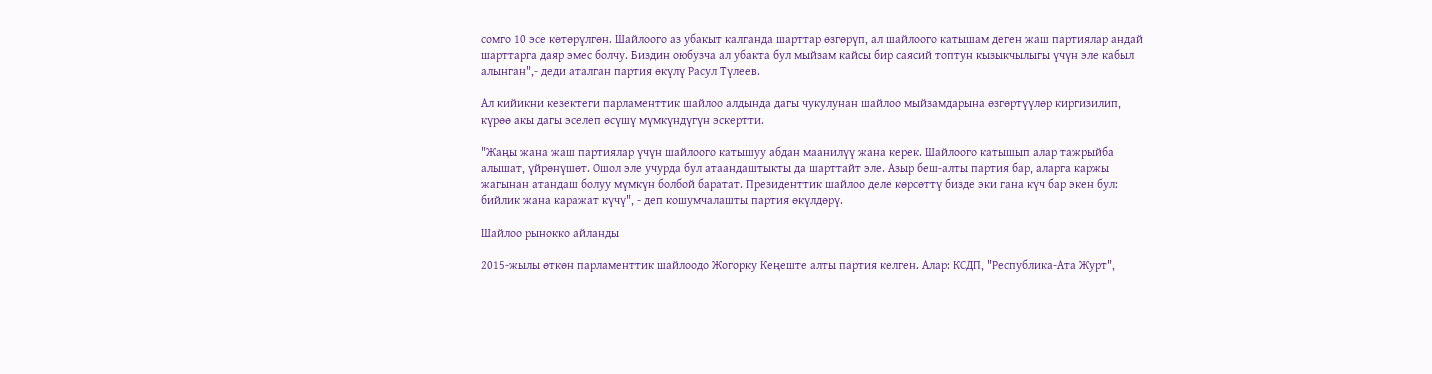сомго 10 эсе көтөрүлгөн. Шайлоого аз убакыт калганда шарттар өзгөрүп, ал шайлоого катышам деген жаш партиялар андай шарттарга даяр эмес болчу. Биздин оюбузча ал убакта бул мыйзам кайсы бир саясий топтун кызыкчылыгы үчүн эле кабыл алынган",- деди аталган партия өкүлү Расул Түлеев.

Ал кийикни кезектеги парламенттик шайлоо алдында дагы чукулунан шайлоо мыйзамдарына өзгөртүүлөр киргизилип, күрөө акы дагы эселеп өсүшү мүмкүндүгүн эскертти.

"Жаңы жана жаш партиялар үчүн шайлоого катышуу абдан маанилүү жана керек. Шайлоого катышып алар тажрыйба алышат, үйрөнүшөт. Ошол эле учурда бул атаандаштыкты да шарттайт эле. Азыр беш-алты партия бар, аларга каржы жагынан атандаш болуу мүмкүн болбой баратат. Президенттик шайлоо деле көрсөттү бизде эки гана күч бар экен бул: бийлик жана каражат күчү", - деп кошумчалашты партия өкүлдөрү.

Шайлоо рынокко айланды

2015-жылы өткөн парламенттик шайлоодо Жогорку Кеңеште алты партия келген. Алар: КСДП, "Республика-Ата Журт",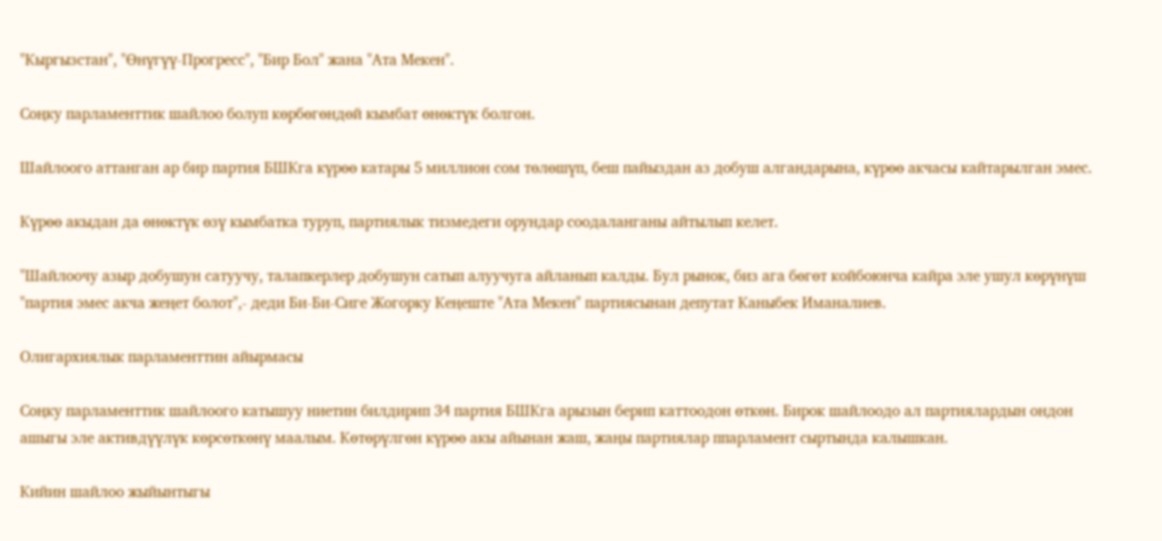"Кыргызстан", "Өнүгүү-Прогресс", "Бир Бол" жана "Ата Мекен".

Соңку парламенттик шайлоо болуп көрбөгөндөй кымбат өнөктүк болгон.

Шайлоого аттанган ар бир партия БШКга күрөө катары 5 миллион сом төлөшүп, беш пайыздан аз добуш алгандарына, күрөө акчасы кайтарылган эмес.

Күрөө акыдан да өнөктүк өзү кымбатка туруп, партиялык тизмедеги орундар соодаланганы айтылып келет.

"Шайлоочу азыр добушун сатуучу, талапкерлер добушун сатып алуучуга айланып калды. Бул рынок, биз ага бөгөт койбоюнча кайра эле ушул көрүнүш "партия эмес акча жеңет болот",- деди Би-Би-Сиге Жогорку Кеңеште "Ата Мекен" партиясынан депутат Каныбек Иманалиев.

Олигархиялык парламенттин айырмасы

Соңку парламенттик шайлоого катышуу ниетин билдирип 34 партия БШКга арызын берип каттоодон өткөн. Бирок шайлоодо ал партиялардын ондон ашыгы эле активдүүлүк көрсөткөнү маалым. Көтөрүлгөн күрөө акы айынан жаш, жаңы партиялар ппарламент сыртында калышкан.

Кийин шайлоо жыйынтыгы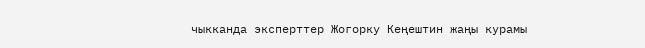чыкканда эксперттер Жогорку Кеңештин жаңы курамы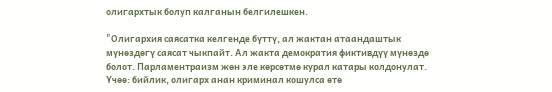олигархтык болуп калганын белгилешкен.

"Олигархия саясатка келгенде бүттү, ал жактан атаандаштык мүнөздөгү саясат чыкпайт. Ал жакта демократия фиктивдүү мүнөздө болот. Парламентраизм жөн эле көрсөтмө курал катары колдонулат. Үчөө: бийлик, олигарх анан криминал кошулса өтө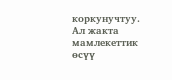коркунучтуу. Ал жакта мамлекеттик өсүү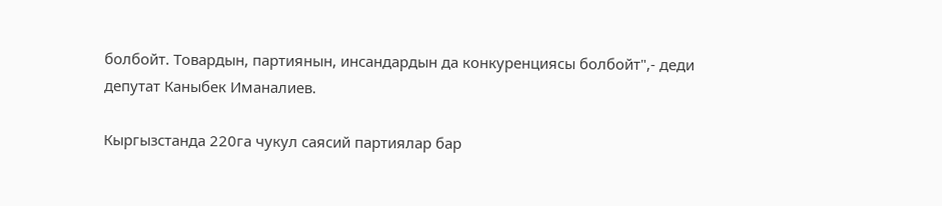болбойт. Товардын, партиянын, инсандардын да конкуренциясы болбойт",- деди депутат Каныбек Иманалиев.

Кыргызстанда 220га чукул саясий партиялар бар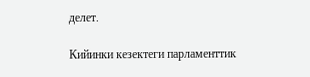делет.

Кийинки кезектеги парламенттик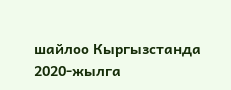шайлоо Кыргызстанда 2020-жылга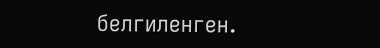белгиленген.